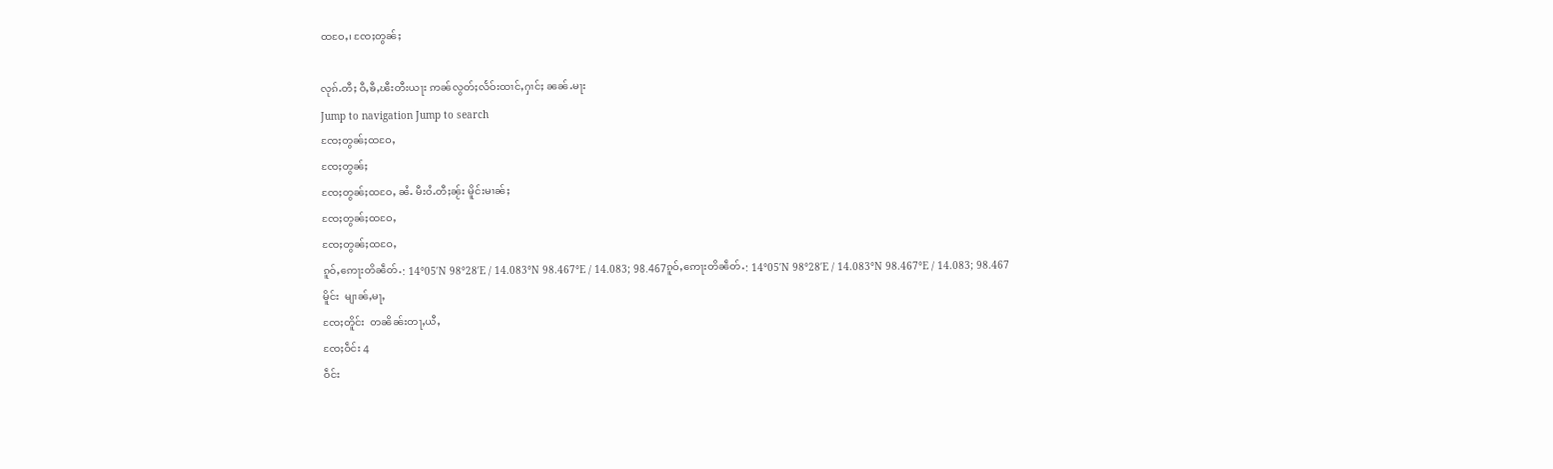ထဝႄႇ၊ ၸႄႈတွၼ်ႈ

လုၵ်ႉတီႈ ဝီႇၶီႇၽီးတီးယႃး ဢၼ်လွတ်ႈလႅဝ်းထၢင်ႇႁၢင်ႈ ၼၼ်ႉမႃး
Jump to navigation Jump to search
ၸႄႈတွၼ်ႈထဝႄႇ
ၸႄႈတွၼ်ႈ
ၸႄႈတွၼ်ႈထဝႄႇ ၼႆႉ မီးဝႆႉတီႈၼႂ်း မိူင်းမၢၼ်ႈ
ၸႄႈတွၼ်ႈထဝႄႇ
ၸႄႈတွၼ်ႈထဝႄႇ
ၵူဝ်ႇဢေႃးတိၼဵတ်ႉ: 14°05′N 98°28′E / 14.083°N 98.467°E / 14.083; 98.467ၵူဝ်ႇဢေႃးတိၼဵတ်ႉ: 14°05′N 98°28′E / 14.083°N 98.467°E / 14.083; 98.467
မိူင်း  မျၢၼ်ႇမႃႇ
ၸႄႈတိူင်း  တၼိၼ်းတႃႇယီႇ
ၸႄႈဝဵင်း 4
ဝဵင်း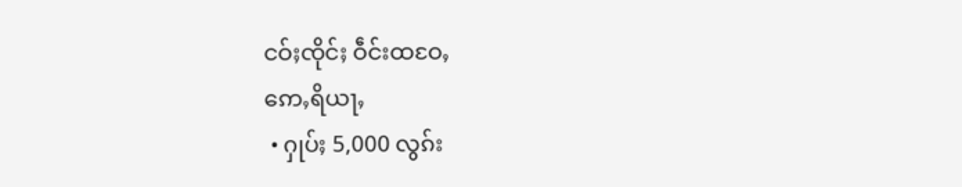ငဝ်ႈၸိုင်ႈ ဝဵင်းထဝႄႇ
ဢေႇရိယႃႇ
 • ႁုပ်ႈ 5,000 လွၵ်း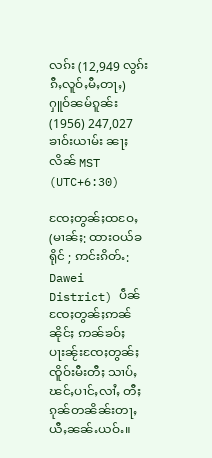လၵ်း (12,949 လွၵ်းၵီႇလူဝ်ႇမီႇတႃႇ)
ႁူဝ်ၼမ်ၵူၼ်း (1956) 247,027
ၶၢဝ်းယၢမ်း ၼႃႈလိၼ် MST (UTC+6:30)

ၸႄႈတွၼ်ႈထဝႄႇ (မၢၼ်ႈ: ထားဝယ်ခရိုင် ; ဢင်းၵိတ်ႉ: Dawei District) ပဵၼ်ၸႄႈတွၼ်ႈဢၼ်ၼိုင်ႈ ဢၼ်ၶဝ်ႈပႃးၼႂ်းၸႄႈတွၼ်ႈ ၸိူဝ်းမီးတီႈ သၢပ်ႇၽင်ႇပၢင်ႇလၢႆႇ တီႈၵုၼ်တၼိၼ်းတႃႇယီႇၼၼ်ႉယဝ်ႉ။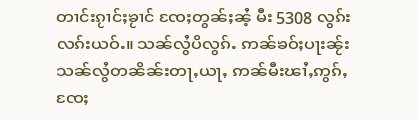တၢင်းၵႂၢင်ႈၶႂၢင် ၸႄႈတွၼ်ႈၼႆ့ မီး 5308 လွၵ်းလၵ်းယဝ်ႉ။ သၼ်လွႆပိလွၵ်ႉ ဢၼ်ၶဝ်ႈပႃးၼႂ်း သၼ်လွႆတၼိၼ်းတႃႇယႃႇ ဢၼ်မီးၽၢႆႇဢွၵ်ႇၸႄႈ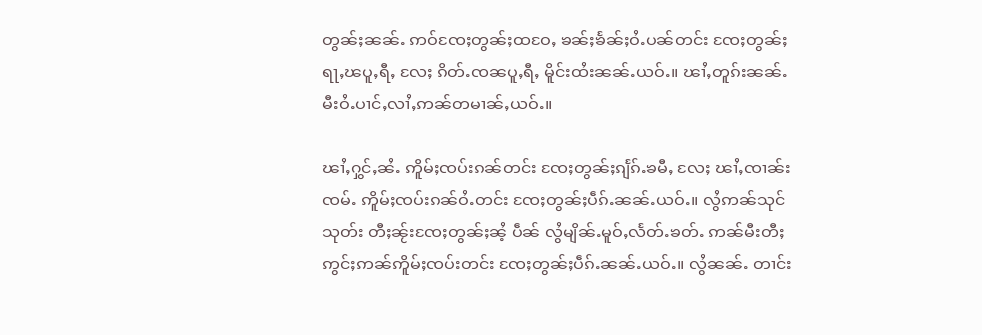တွၼ်ႈၼၼ်ႉ ဢဝ်ၸႄႈတွၼ်ႈထဝႄႇ ၶၼ်ႈၶႅၼ်ႈဝႆႉပၼ်တင်း ၸႄႈတွၼ်ႈရႃႇၽပူႇရီႇ လႄႈ ၵိတ်ႉၸၼပူႇရီႇ မိူင်းထႆးၼၼ်ႉယဝ်ႉ။ ၽၢႆႇတူၵ်းၼၼ်ႉ မီးဝႆႉပၢင်ႇလၢႆႇဢၼ်တမၢၼ်ႇယဝ်ႉ။

ၽၢႆႇႁွင်ႇၼႆႉ ဢိူမ်ႈၸပ်းၵၼ်တင်း ၸႄႈတွၼ်ႈၵျႅၵ်ႉၶမီႇ လႄႈ ၽၢႆႇၸၢၼ်းၸမ်ႉ ဢိူမ်ႈၸပ်းၵၼ်ဝႆႉတင်း ၸႄႈတွၼ်ႈပဵၵ်ႉၼၼ်ႉယဝ်ႉ။ လွႆဢၼ်သုင်သုတ်း တီႈၼႂ်းၸႄႈတွၼ်ႈၼႆ့ ပဵၼ် လွႆမျိၼ်ႉမူဝ်ႇလႅတ်ႉၶတ်ႉ ဢၼ်မီးတီႈ ဢွင်ႈဢၼ်ဢိူမ်ႈၸပ်းတင်း ၸႄႈတွၼ်ႈပဵၵ်ႉၼၼ်ႉယဝ်ႉ။ လွႆၼၼ်ႉ တၢင်း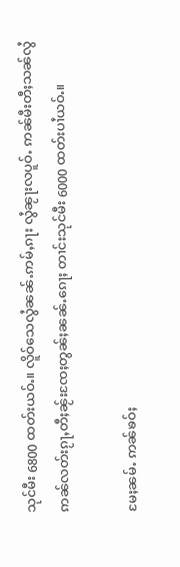သုင်မီး 6800 ထတ်းယဝ်ႉ။ လိူဝ်သေလွႆၼၼ်ႉဢမ်ႇၵႃး လွႆၼႂႃးလပူဝ်ႉ ဢၼ်မီးတီႈသၼ်လွႆ ဢၼ်လတ်းၵႂႃႇတီႈၼႂ်းၸႄႈတွၼ်ႈၼၼ်ႉၵေႃႈ တၢင်းသုင်မီး 6000 ထတ်းပၢႆယဝ်ႉ။

မႄႈၼမ်ႉ ဢၼ်ၶဝ်ႈ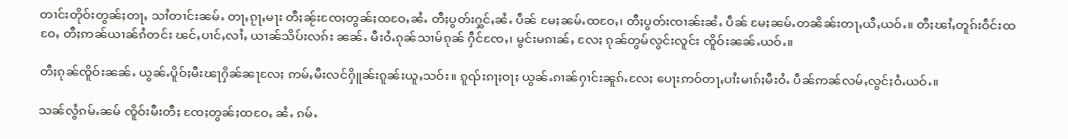တၢင်းတိုဝ်းတွၼ်ႈတႃႇ သၢႆတၢင်းၼမ်ႉ တႃႇၵႂႃႇမႃး တီႈၼႂ်းၸႄႈတွၼ်ႈထဝႄႇၼႆႉ တီႈပွတ်းႁွင်ႇၼႆႉ ပဵၼ် မႄႈၼမ်ႉထဝႄႇ၊ တီႈပွတ်းၸၢၼ်းၼႆႉ ပဵၼ် မႄႈၼမ်ႉတၼိၼ်းတႃႇယီႇယဝ်ႉ။ တီႈၽၢႆႇတူၵ်းဝဵင်းထဝႄႇ တီႈဢၼ်ယၢၼ်ၵႆတင်း ၽင်ႇပၢင်ႇလၢႆႇ ယၢၼ်သိပ်းလၵ်း ၼၼ်ႉ မီးဝႆႉၵုၼ်သၢမ်ၵုၼ် ႁဵင်ၸႄႇ၊ မွင်းမၵၢၼ်ႇ လႄႈ ၵုၼ်တွမ်လွင်းလူင်း ၸိူဝ်းၼၼ်ႉယဝ်ႉ။

တီႈၵုၼ်ၸိူဝ်းၼၼ်ႉ ယွၼ်ႉပိူဝ်ႈမီးၽႃႁိၼ်ၼႃလႄႈ ဢမ်ႇမီးလင်ႁိူၼ်းၵူၼ်းယူႇသဝ်း။ ၵူၺ်းၵႃႈဝႃႈ ယွၼ်ႉၵၢၼ်ႁၢင်းၼူၵ်ႉလႄႈ ပေႃးဢဝ်တႃႇပၢႆးမၢၵ်ႈမီးဝႆႉ ပဵၼ်ဢၼ်လမ်ႇလွင်ႈဝႆႉယဝ်ႉ။

သၼ်လွႆၵမ်ႉၼမ် ၸိူဝ်းမီးတီႈ ၸႄႈတွၼ်ႈထဝႄႇ ၼႆႉ ၵမ်ႉ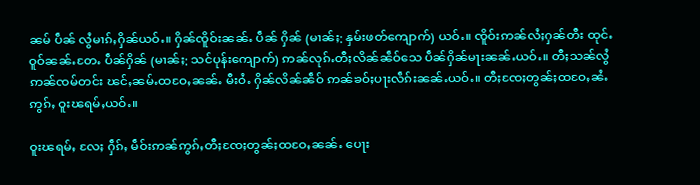ၼမ် ပဵၼ် လွႆမၢၵ်ႇႁိၼ်ယဝ်ႉ။ ႁိၼ်ၸိူဝ်းၼၼ်ႉ ပဵၼ် ႁိၼ် (မၢၼ်ႈ: နှမ်းဖတ်ကျောက်) ယဝ်ႉ။ ၸိူဝ်းဢၼ်လႆႈႁၼ်တီး ထုင်ႉဝူဝ်ၼၼ်ႉတႄႉ ပဵၼ်ႁိၼ် (မၢၼ်ႈ: သင်ပုန်းကျောက်) ဢၼ်လုၵ်ႉတီႈလိၼ်ၼဵဝ်သေ ပဵၼ်ႁိၼ်မႃးၼၼ်ႉယဝ်ႉ။ တီႈသၼ်လွႆ ဢၼ်ၸမ်တင်း ၽင်ႇၼမ်ႉထဝႄႇၼၼ်ႉ မီးဝႆႉ ႁိၼ်လိၼ်ၼဵဝ် ဢၼ်ၶဝ်ႈပႃးလဵၵ်းၼၼ်ႉယဝ်ႉ။ တီႈၸႄႈတွၼ်ႈထဝႄႇၼႆႉ ဢွၵ်ႇ ဝူးၽရမ်ႇယဝ်ႉ။

ဝူးၽရမ်ႇ လႄႈ ႁဵၵ်ႇ မဵဝ်းဢၼ်ဢွၵ်ႇတီႈၸႄႈတွၼ်ႈထဝႄႇၼၼ်ႉ ပေႃး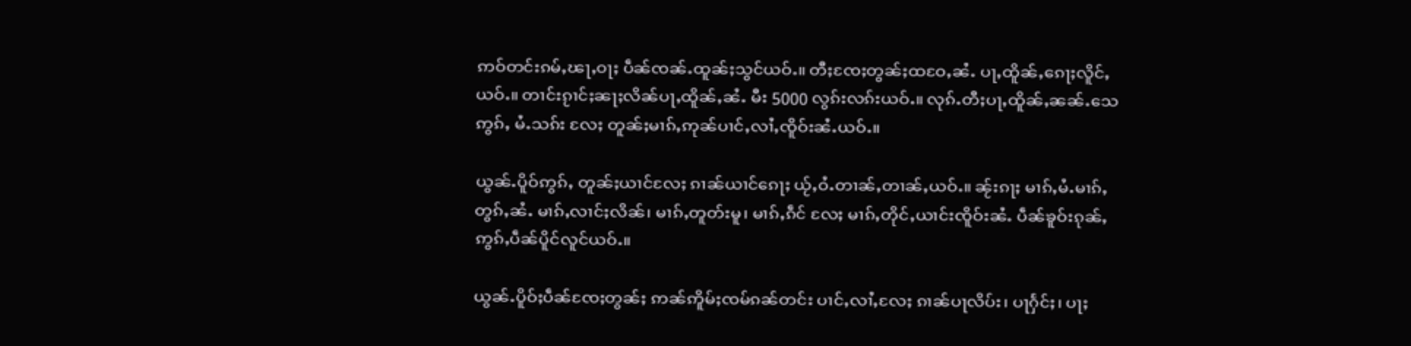ဢဝ်တင်းၵမ်ႇၽႃႇဝႃႈ ပဵၼ်ၸၼ်ႉထူၼ်ႈသွင်ယဝ်ႉ။ တီႈၸႄႈတွၼ်ႈထဝႄႇၼႆႉ ပႃႇထိူၼ်ႇၵေႃႈလိူင်ႇယဝ်ႉ။ တၢင်းၵႂၢင်ႈၼႃႈလိၼ်ပႃႇထိူၼ်ႇၼႆႉ မီး 5000 လွၵ်းလၵ်းယဝ်ႉ။ လုၵ်ႉတီႈပႃႇထိူၼ်ႇၼၼ်ႉသေ ဢွၵ်ႇ မႆႉသၵ်း လႄႈ တူၼ်ႈမၢၵ်ႇဢုၼ်ပၢင်ႇလၢႆႇၸိူဝ်းၼႆႉယဝ်ႉ။

ယွၼ်ႉပိူဝ်ဢွၵ်ႇ တူၼ်ႈယၢင်လႄႈ ၵၢၼ်ယၢင်ၵေႃႈ ယႂ်ႇဝႆႉတၢၼ်ႇတၢၼ်ႇယဝ်ႉ။ ၼႂ်းၵႃႈ မၢၵ်ႇမႆႉမၢၵ်ႇတွၵ်ႇၼႆႉ မၢၵ်ႇလၢင်ႈလိၼ်၊ မၢၵ်ႇတူတ်းမူ၊ မၢၵ်ႇၵဵင် လႄႈ မၢၵ်ႇတိုင်ႇယၢင်းၸိူဝ်းၼႆႉ ပဵၼ်ၶူဝ်းၵုၼ်ႇ ဢွၵ်ႇပဵၼ်ပိူင်လူင်ယဝ်ႉ။

ယွၼ်ႉပိူဝ်ႈပဵၼ်ၸႄႈတွၼ်ႈ ဢၼ်ဢိူမ်ႈၸမ်ၵၼ်တင်း ပၢင်ႇလၢႆႇလႄႈ ၵၢၼ်ပႃလိပ်း၊ ပႃႁႅင်ႈ၊ ပႃႈ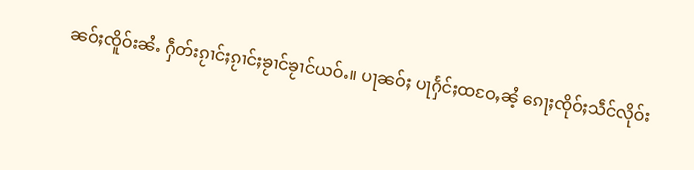ၼဝ်ႈၸိူဝ်းၼႆႉ ႁဵတ်းၵႂၢင်ႈၵႂၢင်ႈၶႂၢင်ၶႂၢင်ယဝ်ႉ။ ပႃၼဝ်ႈ ပႃႁႅင်ႈထဝႄႇၼႆ့ ၵေႃႈၸိုဝ်ႈသဵင်လိုဝ်း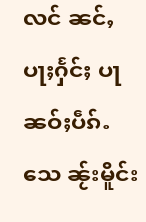လင် ၼင်ႇ ပႃႈႁႅင်ႈ ပႃၼဝ်ႈပဵၵ်ႉသေ ၼႂ်းမိူင်း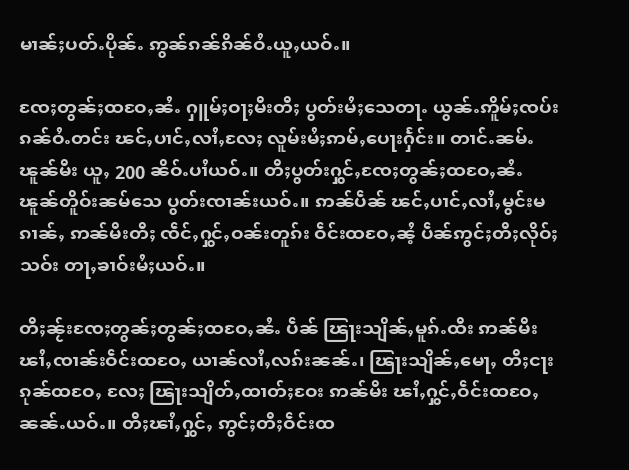မၢၼ်ႈပတ်ႉပိုၼ်ႉ ဢွၼ်ၵၼ်ၵိၼ်ဝႆႉယူႇယဝ်ႉ။

ၸႄႈတွၼ်ႈထဝႄႇၼႆႉ ႁူမ်ႈဝႃႈမီးတီႈ ပွတ်းမႆႈသေတႃႉ ယွၼ်ႉဢိူမ်ႈၸပ်းၵၼ်ဝႆႉတင်း ၽင်ႇပၢင်ႇလၢႆႇလႄႈ လူမ်းမႆႈဢမ်ႇပေႃးႁႅင်း။ တၢင်ႉၼမ်ႉၽူၼ်မီး ယူႇ 200 ၼိဝ်ႉပၢႆယဝ်ႉ။ တီႈပွတ်းႁွင်ႇၸႄႈတွၼ်ႈထဝႄႇၼႆႉ ၽူၼ်တိူဝ်းၼမ်သေ ပွတ်းၸၢၼ်းယဝ်ႉ။ ဢၼ်ပဵၼ် ၽင်ႇပၢင်ႇလၢႆႇမွင်းမၵၢၼ်ႇ ဢၼ်မီးတီႈ ၸဵင်ႇႁွင်ႇဝၼ်းတူၵ်း ဝဵင်းထဝႄႇၼႆ့ ပဵၼ်ဢွင်ႈတီႈလိုဝ်ႈသဝ်း တႃႇၶၢဝ်းမႆႈယဝ်ႉ။

တီႈၼႂ်းၸႄႈတွၼ်ႈတွၼ်ႈထဝႄႇၼႆႉ ပဵၼ် ၽြႃးသျိၼ်ႇမူၵ်ႉထီး ဢၼ်မီးၽၢႆႇၸၢၼ်းဝဵင်းထဝႄႇ ယၢၼ်လၢႆႇလၵ်းၼၼ်ႉ၊ ၽြႃးသျိၼ်ႇမေႃႇ တီႈငႃးၵုၼ်ထဝႄႇ လႄႈ ၽြႃးသျိတ်ႇထၢတ်ႈဝႄး ဢၼ်မီး ၽၢႆႇႁွင်ႇဝဵင်းထဝႄႇၼၼ်ႉယဝ်ႉ။ တီႈၽၢႆႇႁွင်ႇ ဢွင်ႈတီႈဝဵင်းထ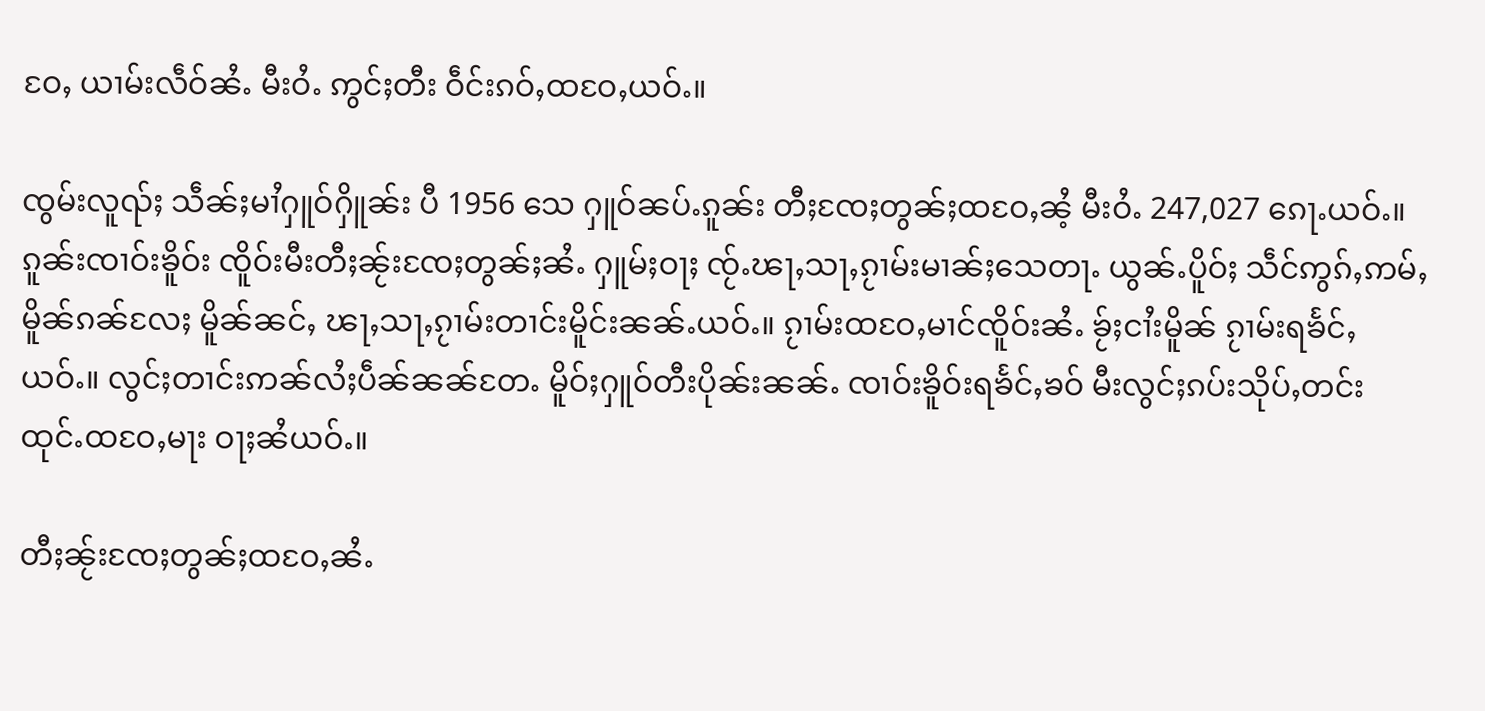ဝႄႇ ယၢမ်းလဵဝ်ၼႆႉ မီးဝႆႉ ဢွင်ႈတီး ဝဵင်းၵဝ်ႇထဝႄႇယဝ်ႉ။

ၸွမ်းလူၺ်ႈ သဵၼ်ႈမၢႆႁူဝ်ႁိူၼ်း ပီ 1956 သေ ႁူဝ်ၼပ်ႉၵူၼ်း တီႈၸႄႈတွၼ်ႈထဝႄႇၼႆ့ မီးဝႆႉ 247,027 ၵေႃႉယဝ်ႉ။ ၵူၼ်းၸၢဝ်းၶိူဝ်း ၸိူဝ်းမီးတီႈၼႂ်းၸႄႈတွၼ်ႈၼႆႉ ႁူမ်ႈဝႃႈ ၸႂ်ႉၽႃႇသႃႇၵႂၢမ်းမၢၼ်ႈသေတႃႉ ယွၼ်ႉပိူဝ်ႈ သဵင်ဢွၵ်ႇဢမ်ႇမိူၼ်ၵၼ်လႄႈ မိူၼ်ၼင်ႇ ၽႃႇသႃႇၵႂၢမ်းတၢင်းမိူင်းၼၼ်ႉယဝ်ႉ။ ၵႂၢမ်းထဝႄႇမၢင်ၸိူဝ်းၼႆႉ ၶႂ်ႈငၢႆးမိူၼ် ၵႂၢမ်းရၶႅင်ႇယဝ်ႉ။ လွင်ႈတၢင်းဢၼ်လႆႈပဵၼ်ၼၼ်တႄႉ မိူဝ်ႈႁူဝ်တီးပိုၼ်းၼၼ်ႉ ၸၢဝ်းၶိူဝ်းရၶႅင်ႇၶဝ် မီးလွင်ႈၵပ်းသိုပ်ႇတင်း ထုင်ႉထဝႄႇမႃး ဝႃႈၼႆယဝ်ႉ။

တီႈၼႂ်းၸႄႈတွၼ်ႈထဝႄႇၼႆႉ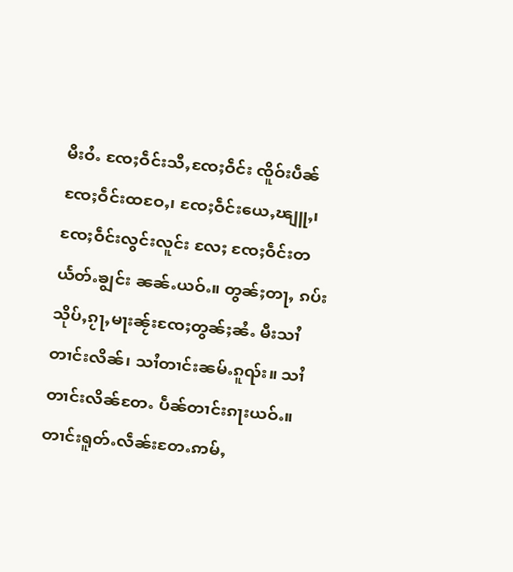မီးဝႆႉ ၸႄႈဝဵင်းသီႇၸႄႈဝဵင်း ၸိူဝ်းပဵၼ် ၸႄႈဝဵင်းထဝႄႇ၊ ၸႄႈဝဵင်းယေႇၽျူႇ၊ ၸႄႈဝဵင်းလွင်းလူင်း လႄႈ ၸႄႈဝဵင်းတယႅတ်ႉၶျွင်း ၼၼ်ႉယဝ်ႉ။ တွၼ်ႈတႃႇ ၵပ်းသိုပ်ႇၵႂႃႇမႃးၼႂ်းၸႄႈတွၼ်ႈၼႆႉ မီးသၢႆတၢင်းလိၼ်၊ သၢႆတၢင်းၼမ်ႉၵူၺ်း။ သၢႆတၢင်းလိၼ်တႄႉ ပဵၼ်တၢင်းၵႃးယဝ်ႉ။ တၢင်းရူတ်ႉလဵၼ်းတႄႉဢမ်ႇ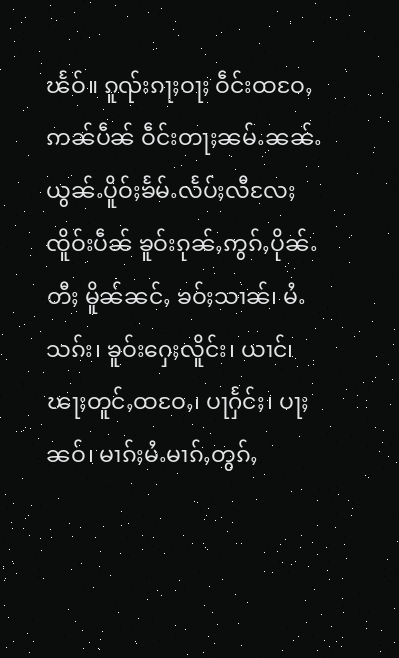ၽႅဝ်။ ၵူၺ်းၵႃႈဝႃႈ ဝဵင်းထဝႄႇ ဢၼ်ပဵၼ် ဝဵင်းတႃႈၼမ်ႉၼၼ်ႉ ယွၼ်ႉပိူဝ်ႈၶႅမ်ႉလႅပ်ႈလီလႄႈ ၸိူဝ်းပဵၼ် ၶူဝ်းၵုၼ်ႇဢွၵ်ႇပိုၼ်ႉတီႈ မိူၼ်ၼင်ႇ ၶဝ်ႈသၢၼ်၊ မႆႉသၵ်း၊ ၶူဝ်းႁေႈလိူင်း၊ ယၢင်၊ ၽႃႈတူင်ႇထဝႄႇ၊ ပႃႁႅင်ႈ၊ ပႃႈၼဝ်၊ မၢၵ်ႈမႆႉမၢၵ်ႇတွၵ်ႇ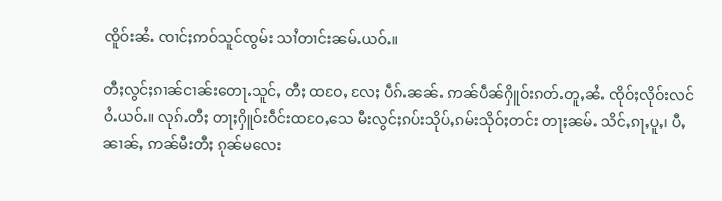ၸိူဝ်းၼႆႉ ၸၢင်ႈဢဝ်သူင်ၸွမ်း သၢႆတၢင်းၼမ်ႉယဝ်ႉ။

တီႈလွင်ႈၵၢၼ်ငၢၼ်းတေႃႉသူင်ႇ တီႈ ထဝႄႇ လႄႈ ပဵၵ်ႉၼၼ်ႉ ဢၼ်ပဵၼ်ႁိူဝ်းၵတ်ႉတူႇၼႆႉ ၸိုဝ်ႈလိုဝ်းလင်ဝႆႉယဝ်ႉ။ လုၵ်ႉတီႈ တႃႈႁိူဝ်းဝဵင်းထဝႄႇသေ မီးလွင်ႈၵပ်းသိုပ်ႇၵမ်းသိုဝ်ႈတင်း တႃႈၼမ်ႉ သိင်ႇၵႃႇပူႇ၊ ပီႇၼၢၼ်ႇ ဢၼ်မီးတီႈ ၵုၼ်မလေး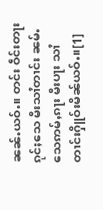ၼၼ်ႉယဝ်ႉ။ တင်း ဝဵင်းတႃးၵုင်ႈသေ မီးသၢႆတၢင်း ၼမ်ႉသေဢမ်ႇၵႃး မီးပႃး သၢႆတၢင်းႁိူဝ်းမိၼ်ယဝ်ႉ။[1]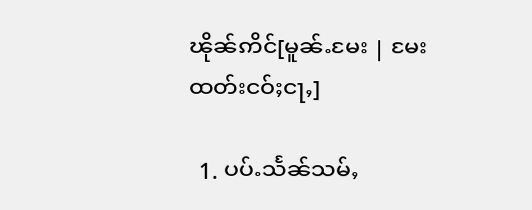ၽိုၼ်ဢိင်[မူၼ်ႉမႄး | မႄးထတ်းငဝ်ႈငႃႇ]

  1. ပပ်ႉသႅၼ်သမ်ႇ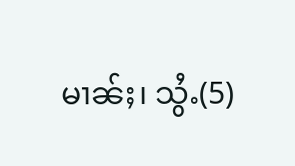မၢၼ်ႈ၊ သွႆႉ(5)